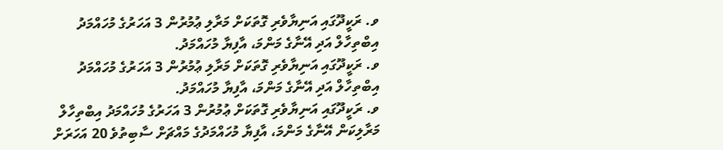ވ. ރަކީދޫގައި އަނިޔާވެރި ގޮތަކަށް މަރާލި ޢުމުރުން 3 އަހަރުގެ މުހައްމަދު އިބްތިހާލް އަދި އޭނާގެ މަންމަ، އާފިޔާ މުހައްމަދު.
ވ. ރަކީދޫގައި އަނިޔާވެރި ގޮތަކަށް މަރާލި ޢުމުރުން 3 އަހަރުގެ މުހައްމަދު އިބްތިހާލް އަދި އޭނާގެ މަންމަ، އާފިޔާ މުހައްމަދު.
ވ. ރަކީދޫގައި އަނިޔާވެރި ގޮތަކަށް ޢުމުރުން 3 އަހަރުގެ މުހައްމަދު އިބްތިހާލް މަރާލިކަން އޭނާގެ މަންމަ، އާފިޔާ މުހައްމަދުގެ މައްޗަށް ސާބިތުވެ 20 އަހަރަށް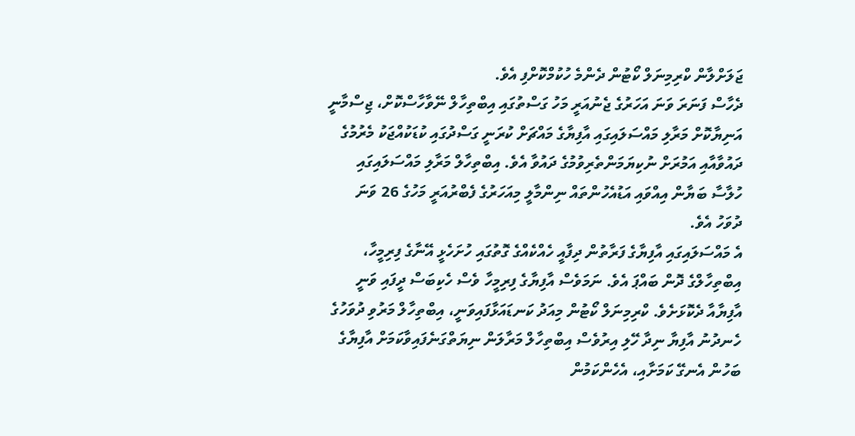ޖަލަށްލާން ކްރިމިނަލް ކޯޓުން ދެންމެ ހުކުމްކޮށްފި އެވެ.
ދެހާސް ފަނަރަ ވަނަ އަހަރުގެ ޖެނުއަރީ މަހު ގަސްތުގައި އިބްތިހާލް ނޭވާހާސްކޮށް، ޖިސްމާނީ އަނިޔާކޮށް މަރާލި މައްސަލައިގައި އާފިޔާގެ މައްޗަށް ކުރަނީ ގަސްދުގައި ކުޑަކުއްޖަކު މެރުމުގެ ދައުވާއާއި އަމުރަށް ނުކިޔަމަންތެރިވުމުގެ ދައުވާ އެވެ. އިބްތިހާލް މަރާލި މައްސަލައިގައި ހުލާސާ ބަޔާން އިއްވައި އަޑުއެހުންތައް ނިންމާލީ މިއަހަރުގެ ފެބްރުއަރީ މަހުގެ 26 ވަނަ ދުވަހު އެވެ.
އެ މައްސަލައިގައި އާފިޔާގެ ފަރާތުން ދިފާއީ ހެއްކެއްގެ ގޮތުގައި ހުށަހެޅީ އޭނާގެ ފިރިމީހާ، އިބްތިހާލްގެ ދޮން ބައްޕަ އެވެ. ނަމަވެސް އާފިޔާގެ ފިރިމީހާ ވެސް ހެކިބަސް ދީފައި ވަނީ އާފިޔާއާ ދެކޮޅަށެވެ. ކްރިމިނަލް ކޯޓުން މިއަދު ކަނޑައަޅާފައިވަނީ، އިބްތިހާލް މަރުވި ދުވަހުގެ ހެނދުނު އާފިޔާ ނިދާ ހޭލި އިރުވެސް އިބްތިހާލް މަރާލަން ނިޔަތްގަނެފައިވާކަމަށް އާފިޔާގެ ބަހުން އެނގޭ ކަމަށާއި، އެހެންކަމުން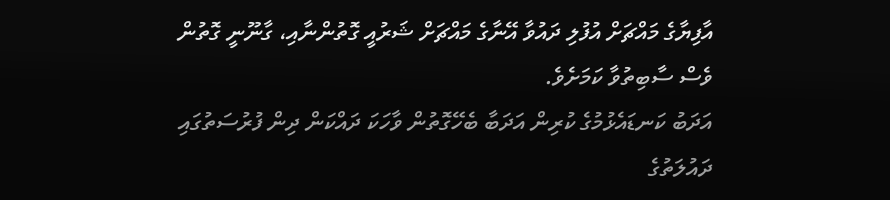އާފިޔާގެ މައްޗަށް އުފުލި ދައުވާ އޭނާގެ މައްޗަށް ޝަރުއީ ގޮތުންނާއި، ގާނޫނީ ގޮތުން ވެސް ސާބިތުވާ ކަމަށެވެ.
އަދަބު ކަނޑައެޅުމުގެ ކުރިން އަދަބާ ބެހޭގޮތުން ވާހަކަ ދައްކަން ދިން ފުރުސަތުގައި ދައުލަތުގެ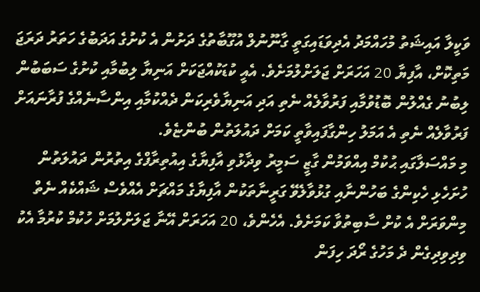ވަކީލާ އައިޝަތު މުހައްމަދު އެދިވަޑައިގަތީ ގާނޫނުލް އުގޫބާތުގެ ދަށުން އެ ކުށުގެ އަދަބުގެ ހަތަރު ދަރަޖަ މަތިކޮށް، އާފިޔާ 20 އަހަރަށް ޖަލަށްލުމަށެވެ. އެއީ ކުޑަކުއްޖަކަށް އަނިޔާ ލިބުމާއި ކުށުގެ ސަބަބުން ލިބުނު ގެއްލުން ބޮޑުވުމާއި ފަރުވާލެއް ނެތި އަދި އަނިޔާވެރިކަން ދެއްކުމާއި އިންސާނެއްގެ ފުރާނައަށް ފަރުވާލެއް ނެތި އެ އަމަލު ހިންގާފައިވާތީ ކަމަށް ދައުލަތުން ބުންޏެވެ.
މި މައްސަލާގައި ޙުކުމް އިއްވަމުން ގާޒީ ސަމީރު ވިދާޅުވި އާފިޔާގެ އިއުތިރާފްގެ އިތުރުން ދައުލަތުން ހުށަހެޅި ހެކިންގެ ބަހުންނާއި ގުޅުވާލެވޭ ގަރީނާތަކުން އާފިޔާގެ މައްޗަށް އެއްވެސް ޝައްކެއް ނެތް މިންވަރަށް އެ ކުށް ސާބިތުވާ ކަމަށެވެ. އެހެންވެ، 20 އަހަރަށް އޭނާ ޖަލަށްލުމަށް ހުކުމް ކުރުމާ އެކު ވިދިވިދިގެން ދެ މަހުގެ ރޯދަ ހިފަން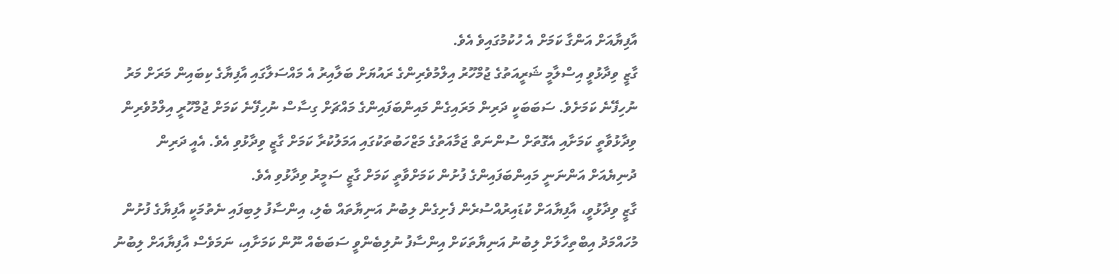އާފިޔާއަށް އަންގާ ކަމަށް އެ ހުކުމުގައިވެ އެވެ.
ގާޒީ ވިދާޅުވީ އިސްލާމީ ޝަރީއަތުގެ ޖުމްހޫރު އިލްމުވެރިންގެ ރައުޔަށް ބަލާއިރު އެ މައްސަލާގައި އާފިޔާގެ ކިބައިން މަރަށް މަރު ނުހިފޭނެ ކަމަށެވެ. ސަބަބަކީ ދަރިން މަރައިގެން މައިންބަފައިންގެ މައްޗަށް ގިސާސް ނުހިފޭނެ ކަމަށް ޖުމްހޫރީ އިލްމުވެރިން ވިދާޅުވާތީ ކަމަށާއި އެގޮތަށް ސުންނަތް ޖަމާއަތުގެ މަޒްހަބުތަކުގައި އަމަލުކުރާ ކަމަށް ގާޒީ ވިދާޅުވި އެވެ. އެއީ ދަރިން ދުނިޔެއަށް އަންނަނީ މައިންބަފައިންގެ ފުށުން ކަމަށްވާތީ ކަމަށް ގާޒީ ސަމީރު ވިދާޅުވި އެވެ.
ގާޒީ ވިދާޅުވީ، އާފިޔާއަށް ކުޑައިރުއްސުރެން ފެށިގެން ލިބުނު އަނިޔާތައް ބެލި، އިންސާފު ލިބިފައި ނެތުމަކީ އާފިޔާގެ ފުށުން މުހައްމަދު އިބްތިހާލަށް ލިބުނު އަނިޔާތަކަށް އިންސާފު ނުލިބެންވީ ސަބަބެއް ނޫން ކަމަށާއި، ނަމަވެސް އާފިޔާއަށް ލިބުނު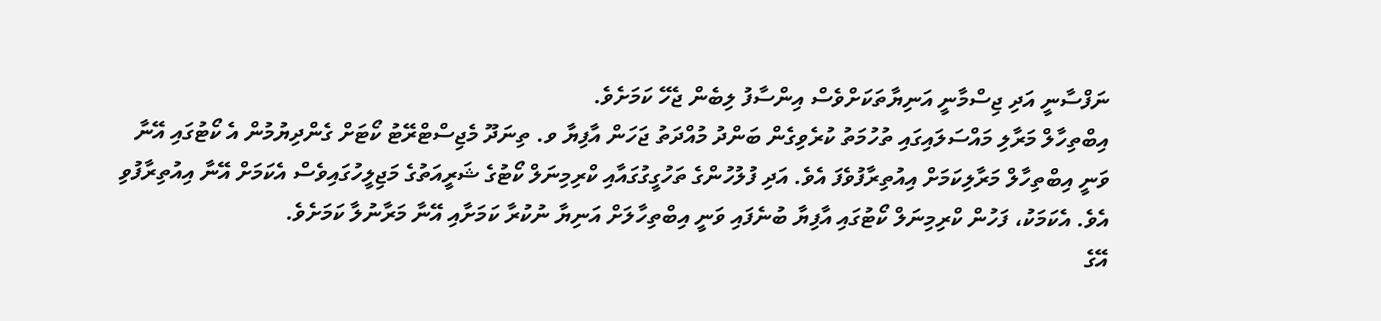ނަފްސާނީ އަދި ޖިސްމާނީ އަނިޔާތަކަށްވެސް އިންސާފު ލިބެން ޖެހޭ ކަމަށެވެ.
އިބްތިހާލް މަރާލި މައްސަލައިގައި ތުހުމަތު ކުރެވިގެން ބަންދު މުއްދަތު ޖަހަން އާފިޔާ ވ. ތިނަދޫ މެޖިސްޓްރޭޓު ކޯޓަށް ގެންދިޔުމުން އެ ކޯޓުގައި އޭނާ ވަނީ އިބްތިހާލް މަރާލިކަމަށް އިއުތިރާފުވެފަ އެވެ. އަދި ފުލުހުންގެ ތަހުގީގުގައާއި ކްރިމިނަލް ކޯޓުގެ ޝަރީއަތުގެ މަޖިލީހުގައިވެސް އެކަމަށް އޭނާ އިއުތިރާފުވި އެވެ. އެކަމަކު، ފަހުން ކްރިމިނަލް ކޯޓުގައި އާފިޔާ ބުނެފައި ވަނީ އިބްތިހާލަށް އަނިޔާ ނުކުރާ ކަމަށާއި އޭނާ މަރާނުލާ ކަމަށެވެ.
އޭގެ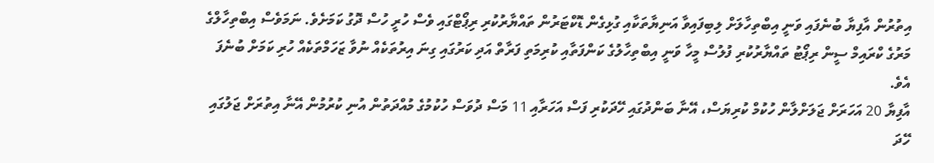އިތުރުން އާފިޔާ ބުނެފައި ވަނީ އިބްތިހާލަށް ލިބިފައިވާ އަނިޔާތަކާއި ގުޅިގެން ޑޮކްޓަރުން ތައްޔާރުކުރި ރިޕޯޓްގައި ވެސް ހުރީ ހުސް ދޮގު ކަމަށެވެ. ނަމަވެސް އިބްތިހާލްގެ މަރުގެ ކްރައިމް ސީން ރިޕޯޓު ތައްޔާރުކުރި ފުލުސް މީހާ ވަނީ އިބްތިހާލުގެ ކަންފަތާއި ކުރިމަތި ފަރާތް އަދި ކަރުގައި ގިނަ އިރުތަކެއް ނުވާ ޒަހަމްތަކެއް ހުރި ކަމަށް ބުނެފަ އެވެ.
އާފިޔާ 20 އަހަރަށް ޖަލަށްލާން ހުކުމް ކުރިޔަސް، އޭނާ ބަންދުގައި ހޭދަކުރި ފަސް އަހަރާއި 11 މަސް ދުވަސް ހުކުމުގެ މުއްދަތުން އުނި ކުރުމުން އޭނާ އިތުރަށް ޖަލުގައި ހޭދަ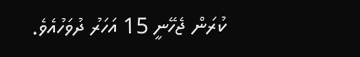ކުރަން ޖެހޭނީ 15 އަހަރު ދުވަހުއެވެ.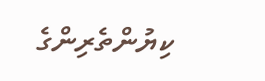ކިޔުންތެރިންގެ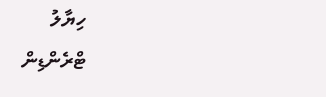ހިޔާލު
ޓްރެންޑިން